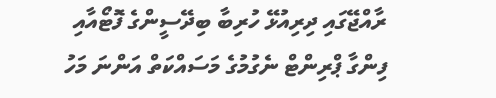ރާއްޖޭގައި ދިރިއުޅޭ ހުރިބާ ބިދޭސީންގެ ފޮޓޯއާއި ފިންގާ ޕްރިންޓް ނެގުމުގެ މަސައްކަތް އަންނަ މަހު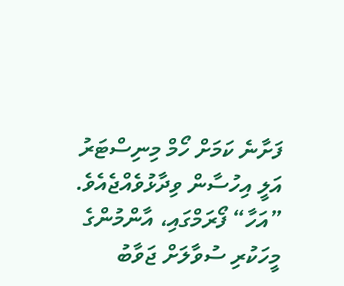ފަށާނެ ކަމަށް ހޯމް މިނިސްޓަރު އަލީ އިހުސާން ވިދާޅުވެއްޖެއެވެ.
”އަހާ“ ފޯރަމްގައި، އާންމުންގެ މީހަކުރި ސުވާލަށް ޖަވާބު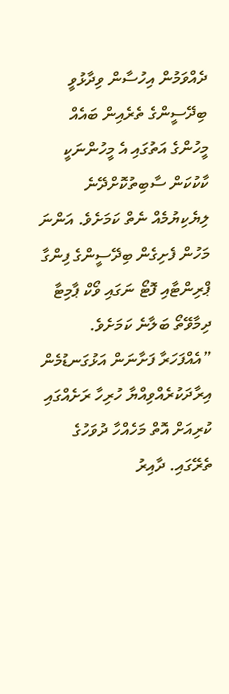ދެއްވަމުން އިހުސާން ވިދާޅުވީ ބިދޭސީންގެ ތެރެއިން ބައެއް މީހުންގެ އަތުގައި އެ މީހުންނަކީ ކާކުކަން ސާބިތުކޮށްދޭނެ ލިޔެކިޔުމެއް ނެތް ކަމަށެވެ. އަންނަ މަހުން ފެށިގެން ބިދޭސީންގެ ފިންގާ ޕްރިންޓާއި ފޮޓޯ ނަގައި ވޯކް ޕާމިޓާ ދިމާވޭތޯ ބަލާނެ ކަމަށެވެ.
”އެއްފަހަރާ ފަށާނަން އަޅުގަނޑުމެން އިރާދަކުރެއްވިއްޔާ ހުރިހާ ރަށެއްގައި ކުރިއަށް އޮތް މަހެއްހާ ދުވަހުގެ ތެރޭގައި. ދާއިރު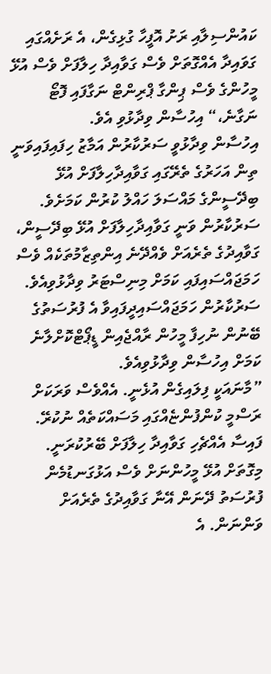ކައުންސިލާއި ރަށު އޮފީހާ ގުޅިގެން، އެ ރަށެއްގައި ގަވައިދާ އެއްގޮތަށް ވެސް ގަވާއިދާ ހިލާފަށް ވެސް އުޅޭ މީހުންގެ ވެސް ޕިންގާ ޕްރިންޓް ނަގާފައި ފޮޓޯ ނަގާނެ،“ އިހުސާން ވިދާޅުވި އެވެ.
އިހުސާން ވިދާޅުވީ ސަރުކާރުން އަމާޒު ހިފައިފައިވަނީ ތިން އަހަރުގެ ތެރޭގައި ގަވާއިދާހިލާފަށް އުޅޭ ބިދޭސީންގެ މައްސަލަ ހައްލު ކުރުން ކަމަށެވެ. ސަރުކާރުން ވަނީ ގަވާއިދާހިލާފަށް އުޅޭ ބިދޭސީން، ގަވާއިދުގެ ތެރެއަށް ވެއްދޭނެ އިންތިޒާމުތަކެއް ވެސް ހަމަޖައްސައިފައި ކަމަށް މިނިސްޓަރު ވިދާޅުވިއެވެ. ސަރުކާރުން ހަމަޖައްސައިދީފައިވާ އެ ފުރުސަތުގެ ބޭނުން ނުހިފާ މީހުން ރާއްޖެއިން ޑީޕޯޓްކޮށްލާނެ ކަމަށް އިހުސާން ވިދާޅުވިއެވެ.
”މާނައަކީ ފިލައިގެން އުޅެނީ. އެއްވެސް ވަރަކަށް ރަސްމީ ކުންފުންޏެއްގައި މަސައްކަތެއް ނުކުރޭ. ފައިސާ އެއްޗެހި ގަވާއިދާ ހިލާފަށް ބޭރުކުރަނީ. މިގޮތަށް އުޅޭ މީހުންނަށް ވެސް އަޅުގަނޑުމެން ފުރުސަތު ދޭނަން އޭނާ ގަވާއިދުގެ ތެރެއަށް ވަންނަން. އެ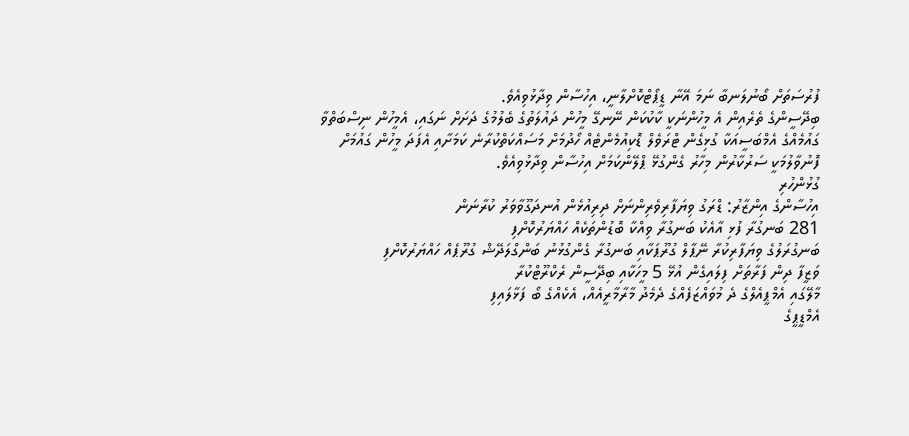ފުރުސަތަށް ބޯނުލަނބާ ނަމަ އޭނާ ޑީޕޯޓްކޮށްލާނީ، އިހުސާން ވިދާޅުވިއެވެ.
ބިދޭސީންގެ ތެރެއިން އެ މީހުންނަކީ ކާކުކަން ނޭނގޭ މީހުން ދައުލަތުގެ ބެލުމުގެ ދަށަށް ނަގައި، އެމީހުން ނިސްބަތްވާ ގައުމެއްގެ އެމްބަސީއަކާ ގުޅިގެން ޓްރަވެލް ޑޮކިއުމެންޓެއް ހޯދުމަށް މަސައްކަތްކުރާނެ ކަމަށާއި އެފަދަ މީހުން ގައުމަށް ފޮނުވާލުމަކީ ސަރުކާރުން މިހާރު ގެންގުޅޭ ޕްލޭންކަމަށް އިހުސާން ވިދާޅުވިއެވެ.
ގުޅުންހުރި
އިހުސާންގެ އިންޒާރު: ޑްރަގު ވިޔަފާރިވެރިންނަށް ދިރިއުޅެން އުނދަގޫވާވަރު ކުރާނަން
281 ބަނގުރާ ފުޅި އާއެކު ބަނގުރާ ވިއްކާ ބޮޑުންތަކެއް ހައްޔަރުކޮށްފި
ބަނގުރަލުގެ ވިޔަފާރިކުރާ ނޭޕާލް ގުރޫޕަކާއި ބަނގުރާ ގެންގުޅުނު ބަންގްލަދޭޝް ގުރޫޕެއް ހައްޔަރުކޮށްފި
ވަޒީފާ ދިން ފަރާތަށް ފިލައިގެން އުޅޭ 5 މީހަކާއި ބިދޭސީން ރެކްރޫޓްކުރާ
މާލޭގައި އެމްޕީއެލްގެ ދެ މުވައްޒަފެއްގެ ދެމެދު މާރާމާރީއެއް، އެކެއްގެ ބޯ ފަޅާލައިފި
އެމްޑީޕީގެ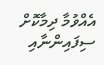އެއްވުމާ ދިމާކޮށް ސިފައިންނާއި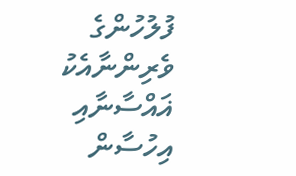ފުލުހުންގެ ވެރިންނާއެކު ޣައްސާނާއި އިހުސާން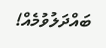ބައްދަލުވުމެއް!